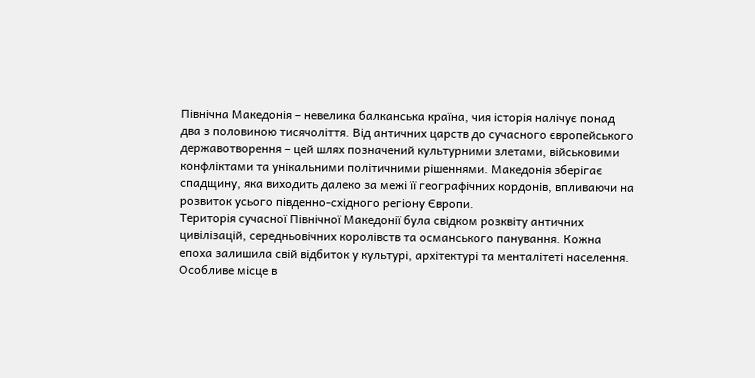Північна Македонія – невелика балканська країна, чия історія налічує понад два з половиною тисячоліття. Від античних царств до сучасного європейського державотворення – цей шлях позначений культурними злетами, військовими конфліктами та унікальними політичними рішеннями. Македонія зберігає спадщину, яка виходить далеко за межі її географічних кордонів, впливаючи на розвиток усього південно-східного регіону Європи.
Територія сучасної Північної Македонії була свідком розквіту античних цивілізацій, середньовічних королівств та османського панування. Кожна епоха залишила свій відбиток у культурі, архітектурі та менталітеті населення. Особливе місце в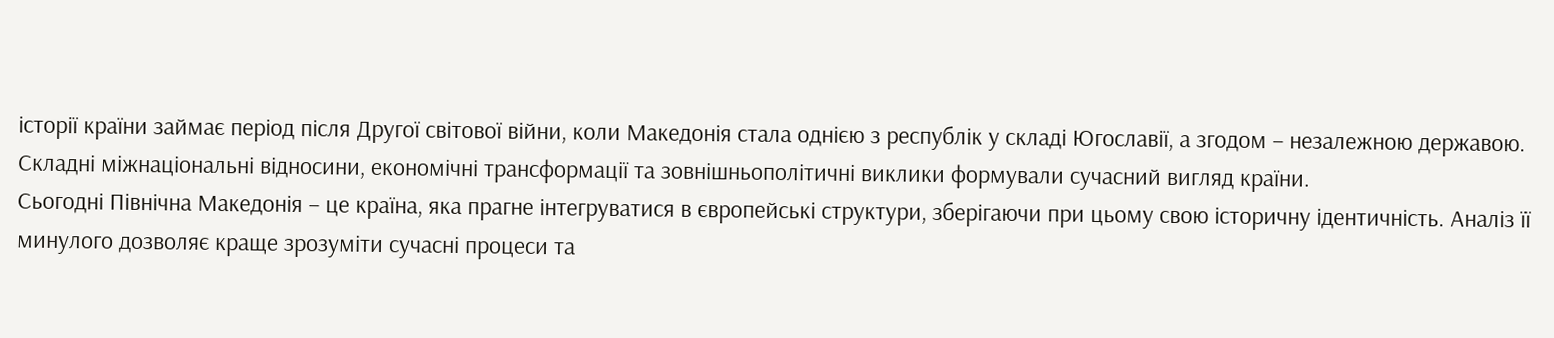історії країни займає період після Другої світової війни, коли Македонія стала однією з республік у складі Югославії, а згодом – незалежною державою. Складні міжнаціональні відносини, економічні трансформації та зовнішньополітичні виклики формували сучасний вигляд країни.
Сьогодні Північна Македонія – це країна, яка прагне інтегруватися в європейські структури, зберігаючи при цьому свою історичну ідентичність. Аналіз її минулого дозволяє краще зрозуміти сучасні процеси та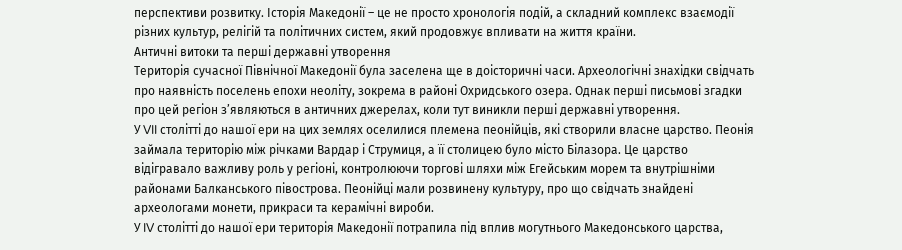перспективи розвитку. Історія Македонії – це не просто хронологія подій, а складний комплекс взаємодії різних культур, релігій та політичних систем, який продовжує впливати на життя країни.
Античні витоки та перші державні утворення
Територія сучасної Північної Македонії була заселена ще в доісторичні часи. Археологічні знахідки свідчать про наявність поселень епохи неоліту, зокрема в районі Охридського озера. Однак перші письмові згадки про цей регіон з’являються в античних джерелах, коли тут виникли перші державні утворення.
У VII столітті до нашої ери на цих землях оселилися племена пеонійців, які створили власне царство. Пеонія займала територію між річками Вардар і Струмиця, а її столицею було місто Білазора. Це царство відігравало важливу роль у регіоні, контролюючи торгові шляхи між Егейським морем та внутрішніми районами Балканського півострова. Пеонійці мали розвинену культуру, про що свідчать знайдені археологами монети, прикраси та керамічні вироби.
У IV столітті до нашої ери територія Македонії потрапила під вплив могутнього Македонського царства,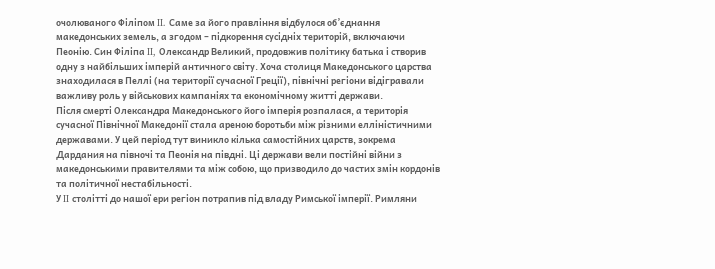очолюваного Філіпом II. Саме за його правління відбулося об’єднання македонських земель, а згодом – підкорення сусідніх територій, включаючи Пеонію. Син Філіпа II, Олександр Великий, продовжив політику батька і створив одну з найбільших імперій античного світу. Хоча столиця Македонського царства знаходилася в Пеллі (на території сучасної Греції), північні регіони відігравали важливу роль у військових кампаніях та економічному житті держави.
Після смерті Олександра Македонського його імперія розпалася, а територія сучасної Північної Македонії стала ареною боротьби між різними елліністичними державами. У цей період тут виникло кілька самостійних царств, зокрема Дардания на півночі та Пеонія на півдні. Ці держави вели постійні війни з македонськими правителями та між собою, що призводило до частих змін кордонів та політичної нестабільності.
У II столітті до нашої ери регіон потрапив під владу Римської імперії. Римляни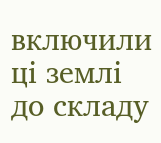включили ці землі до складу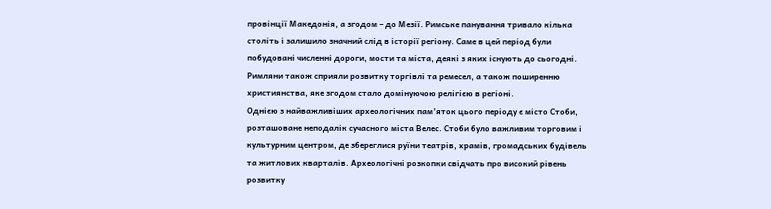провінції Македонія, а згодом – до Мезії. Римське панування тривало кілька століть і залишило значний слід в історії регіону. Саме в цей період були побудовані численні дороги, мости та міста, деякі з яких існують до сьогодні. Римляни також сприяли розвитку торгівлі та ремесел, а також поширенню християнства, яке згодом стало домінуючою релігією в регіоні.
Однією з найважливіших археологічних пам’яток цього періоду є місто Стоби, розташоване неподалік сучасного міста Велес. Стоби було важливим торговим і культурним центром, де збереглися руїни театрів, храмів, громадських будівель та житлових кварталів. Археологічні розкопки свідчать про високий рівень розвитку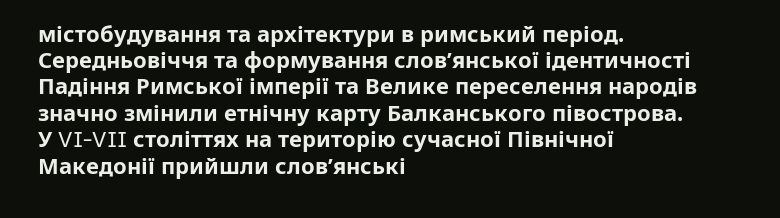містобудування та архітектури в римський період.
Середньовіччя та формування слов’янської ідентичності
Падіння Римської імперії та Велике переселення народів значно змінили етнічну карту Балканського півострова. У VI-VII століттях на територію сучасної Північної Македонії прийшли слов’янські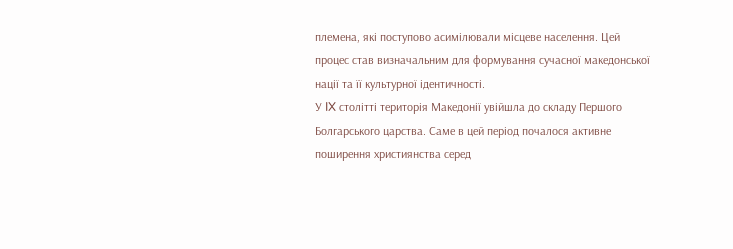племена, які поступово асимілювали місцеве населення. Цей процес став визначальним для формування сучасної македонської нації та її культурної ідентичності.
У IX столітті територія Македонії увійшла до складу Першого Болгарського царства. Саме в цей період почалося активне поширення християнства серед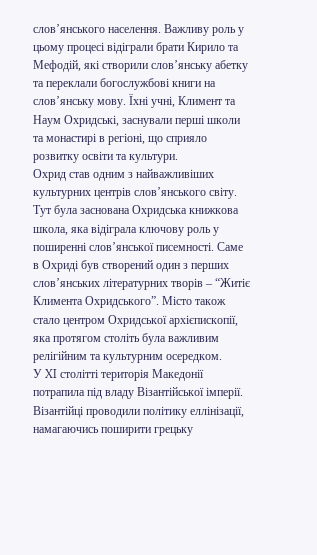слов’янського населення. Важливу роль у цьому процесі відіграли брати Кирило та Мефодій, які створили слов’янську абетку та переклали богослужбові книги на слов’янську мову. Їхні учні, Климент та Наум Охридські, заснували перші школи та монастирі в регіоні, що сприяло розвитку освіти та культури.
Охрид став одним з найважливіших культурних центрів слов’янського світу. Тут була заснована Охридська книжкова школа, яка відіграла ключову роль у поширенні слов’янської писемності. Саме в Охриді був створений один з перших слов’янських літературних творів – “Житіє Климента Охридського”. Місто також стало центром Охридської архієпископії, яка протягом століть була важливим релігійним та культурним осередком.
У XI столітті територія Македонії потрапила під владу Візантійської імперії. Візантійці проводили політику еллінізації, намагаючись поширити грецьку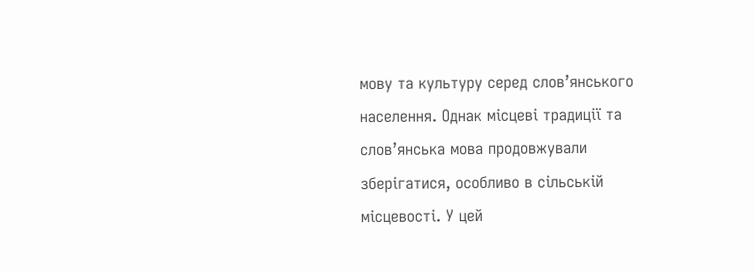мову та культуру серед слов’янського населення. Однак місцеві традиції та слов’янська мова продовжували зберігатися, особливо в сільській місцевості. У цей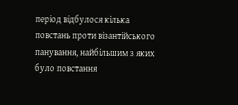період відбулося кілька повстань проти візантійського панування, найбільшим з яких було повстання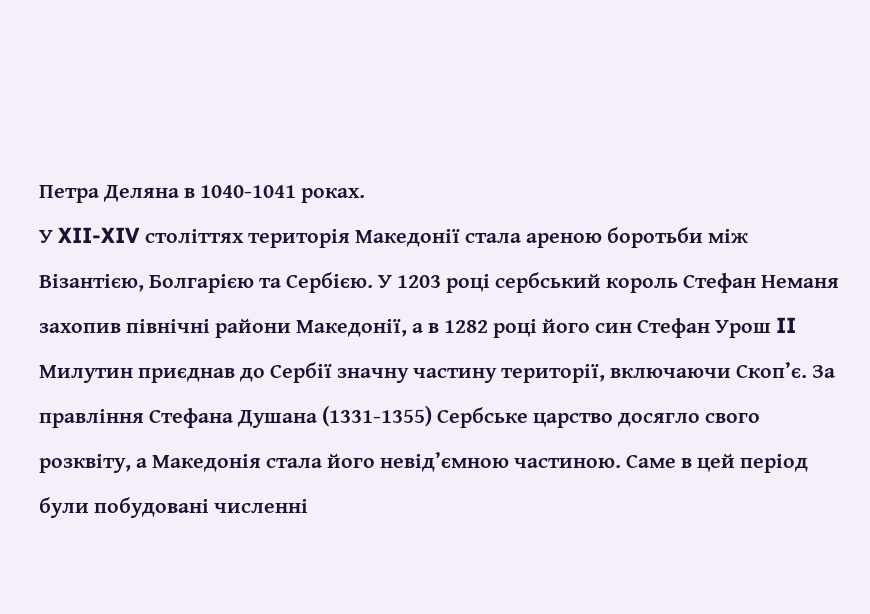Петра Деляна в 1040-1041 роках.
У XII-XIV століттях територія Македонії стала ареною боротьби між Візантією, Болгарією та Сербією. У 1203 році сербський король Стефан Неманя захопив північні райони Македонії, а в 1282 році його син Стефан Урош II Милутин приєднав до Сербії значну частину території, включаючи Скоп’є. За правління Стефана Душана (1331-1355) Сербське царство досягло свого розквіту, а Македонія стала його невід’ємною частиною. Саме в цей період були побудовані численні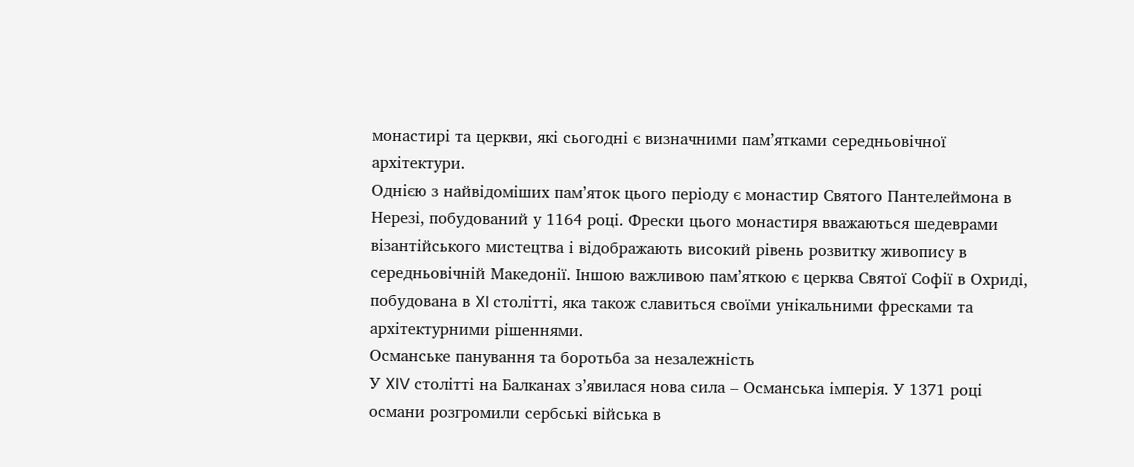монастирі та церкви, які сьогодні є визначними пам’ятками середньовічної архітектури.
Однією з найвідоміших пам’яток цього періоду є монастир Святого Пантелеймона в Нерезі, побудований у 1164 році. Фрески цього монастиря вважаються шедеврами візантійського мистецтва і відображають високий рівень розвитку живопису в середньовічній Македонії. Іншою важливою пам’яткою є церква Святої Софії в Охриді, побудована в XI столітті, яка також славиться своїми унікальними фресками та архітектурними рішеннями.
Османське панування та боротьба за незалежність
У XIV столітті на Балканах з’явилася нова сила – Османська імперія. У 1371 році османи розгромили сербські війська в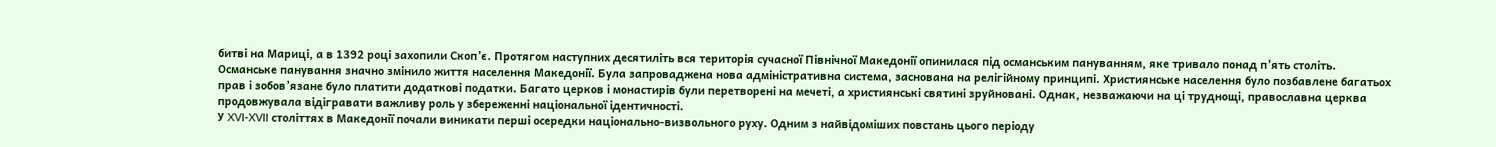битві на Мариці, а в 1392 році захопили Скоп’є. Протягом наступних десятиліть вся територія сучасної Північної Македонії опинилася під османським пануванням, яке тривало понад п’ять століть.
Османське панування значно змінило життя населення Македонії. Була запроваджена нова адміністративна система, заснована на релігійному принципі. Християнське населення було позбавлене багатьох прав і зобов’язане було платити додаткові податки. Багато церков і монастирів були перетворені на мечеті, а християнські святині зруйновані. Однак, незважаючи на ці труднощі, православна церква продовжувала відігравати важливу роль у збереженні національної ідентичності.
У XVI-XVII століттях в Македонії почали виникати перші осередки національно-визвольного руху. Одним з найвідоміших повстань цього періоду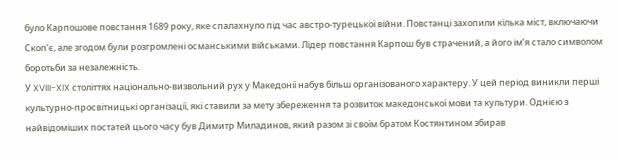було Карпошове повстання 1689 року, яке спалахнуло під час австро-турецької війни. Повстанці захопили кілька міст, включаючи Скоп’є, але згодом були розгромлені османськими військами. Лідер повстання Карпош був страчений, а його ім’я стало символом боротьби за незалежність.
У XVIII-XIX століттях національно-визвольний рух у Македонії набув більш організованого характеру. У цей період виникли перші культурно-просвітницькі організації, які ставили за мету збереження та розвиток македонської мови та культури. Однією з найвідоміших постатей цього часу був Димитр Миладинов, який разом зі своїм братом Костянтином збирав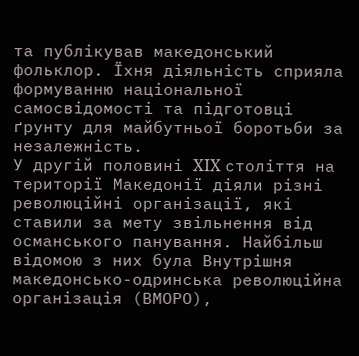та публікував македонський фольклор. Їхня діяльність сприяла формуванню національної самосвідомості та підготовці ґрунту для майбутньої боротьби за незалежність.
У другій половині XIX століття на території Македонії діяли різні революційні організації, які ставили за мету звільнення від османського панування. Найбільш відомою з них була Внутрішня македонсько-одринська революційна організація (ВМОРО),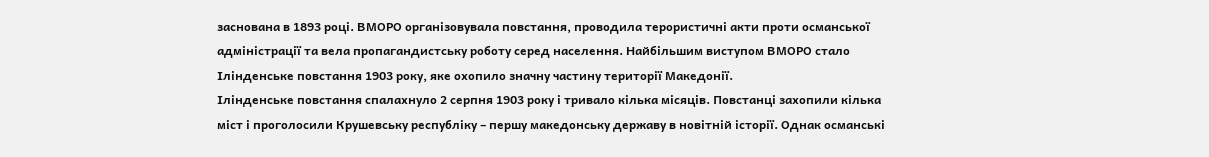заснована в 1893 році. ВМОРО організовувала повстання, проводила терористичні акти проти османської адміністрації та вела пропагандистську роботу серед населення. Найбільшим виступом ВМОРО стало Ілінденське повстання 1903 року, яке охопило значну частину території Македонії.
Ілінденське повстання спалахнуло 2 серпня 1903 року і тривало кілька місяців. Повстанці захопили кілька міст і проголосили Крушевську республіку – першу македонську державу в новітній історії. Однак османські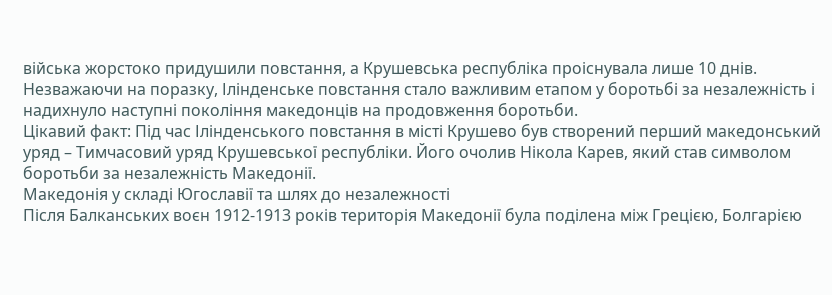війська жорстоко придушили повстання, а Крушевська республіка проіснувала лише 10 днів. Незважаючи на поразку, Ілінденське повстання стало важливим етапом у боротьбі за незалежність і надихнуло наступні покоління македонців на продовження боротьби.
Цікавий факт: Під час Ілінденського повстання в місті Крушево був створений перший македонський уряд – Тимчасовий уряд Крушевської республіки. Його очолив Нікола Карев, який став символом боротьби за незалежність Македонії.
Македонія у складі Югославії та шлях до незалежності
Після Балканських воєн 1912-1913 років територія Македонії була поділена між Грецією, Болгарією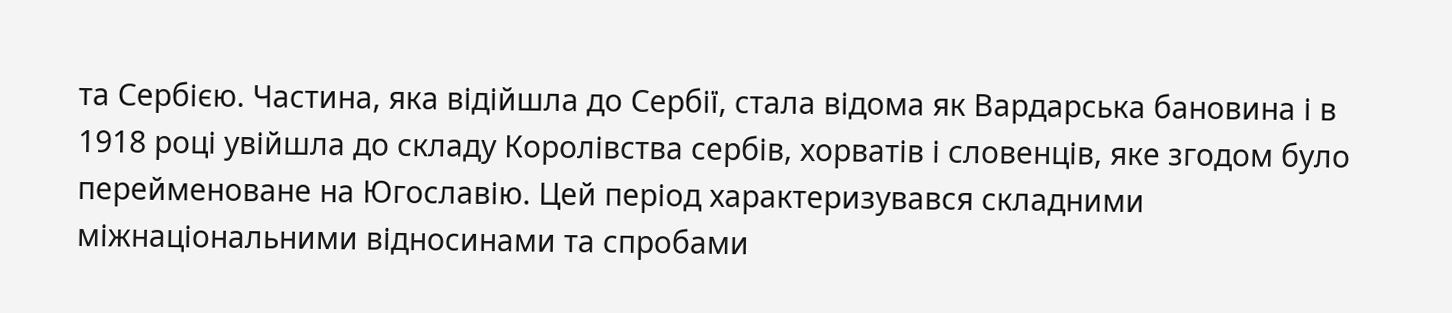та Сербією. Частина, яка відійшла до Сербії, стала відома як Вардарська бановина і в 1918 році увійшла до складу Королівства сербів, хорватів і словенців, яке згодом було перейменоване на Югославію. Цей період характеризувався складними міжнаціональними відносинами та спробами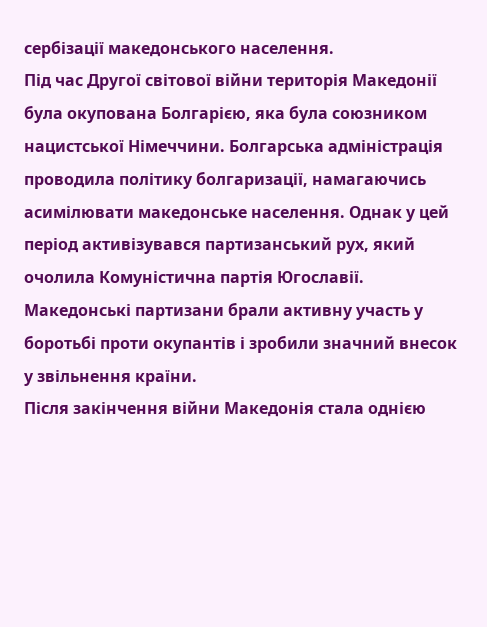сербізації македонського населення.
Під час Другої світової війни територія Македонії була окупована Болгарією, яка була союзником нацистської Німеччини. Болгарська адміністрація проводила політику болгаризації, намагаючись асимілювати македонське населення. Однак у цей період активізувався партизанський рух, який очолила Комуністична партія Югославії. Македонські партизани брали активну участь у боротьбі проти окупантів і зробили значний внесок у звільнення країни.
Після закінчення війни Македонія стала однією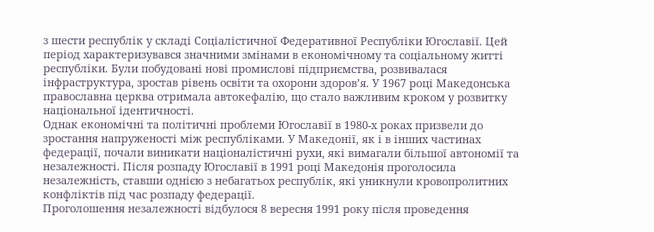з шести республік у складі Соціалістичної Федеративної Республіки Югославії. Цей період характеризувався значними змінами в економічному та соціальному житті республіки. Були побудовані нові промислові підприємства, розвивалася інфраструктура, зростав рівень освіти та охорони здоров’я. У 1967 році Македонська православна церква отримала автокефалію, що стало важливим кроком у розвитку національної ідентичності.
Однак економічні та політичні проблеми Югославії в 1980-х роках призвели до зростання напруженості між республіками. У Македонії, як і в інших частинах федерації, почали виникати націоналістичні рухи, які вимагали більшої автономії та незалежності. Після розпаду Югославії в 1991 році Македонія проголосила незалежність, ставши однією з небагатьох республік, які уникнули кровопролитних конфліктів під час розпаду федерації.
Проголошення незалежності відбулося 8 вересня 1991 року після проведення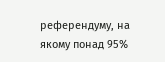референдуму, на якому понад 95%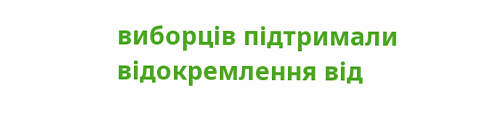виборців підтримали відокремлення від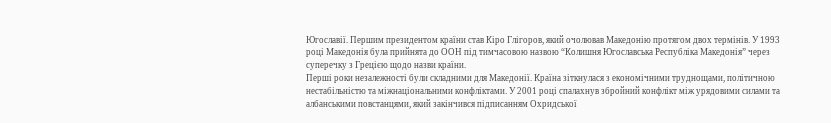Югославії. Першим президентом країни став Кіро Глігоров, який очолював Македонію протягом двох термінів. У 1993 році Македонія була прийнята до ООН під тимчасовою назвою “Колишня Югославська Республіка Македонія” через суперечку з Грецією щодо назви країни.
Перші роки незалежності були складними для Македонії. Країна зіткнулася з економічними труднощами, політичною нестабільністю та міжнаціональними конфліктами. У 2001 році спалахнув збройний конфлікт між урядовими силами та албанськими повстанцями, який закінчився підписанням Охридської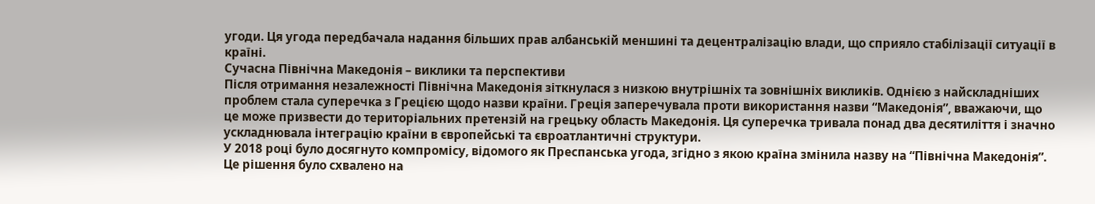угоди. Ця угода передбачала надання більших прав албанській меншині та децентралізацію влади, що сприяло стабілізації ситуації в країні.
Сучасна Північна Македонія – виклики та перспективи
Після отримання незалежності Північна Македонія зіткнулася з низкою внутрішніх та зовнішніх викликів. Однією з найскладніших проблем стала суперечка з Грецією щодо назви країни. Греція заперечувала проти використання назви “Македонія”, вважаючи, що це може призвести до територіальних претензій на грецьку область Македонія. Ця суперечка тривала понад два десятиліття і значно ускладнювала інтеграцію країни в європейські та євроатлантичні структури.
У 2018 році було досягнуто компромісу, відомого як Преспанська угода, згідно з якою країна змінила назву на “Північна Македонія”. Це рішення було схвалено на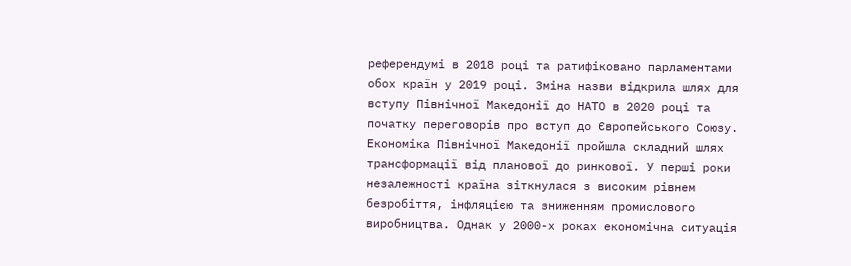референдумі в 2018 році та ратифіковано парламентами обох країн у 2019 році. Зміна назви відкрила шлях для вступу Північної Македонії до НАТО в 2020 році та початку переговорів про вступ до Європейського Союзу.
Економіка Північної Македонії пройшла складний шлях трансформації від планової до ринкової. У перші роки незалежності країна зіткнулася з високим рівнем безробіття, інфляцією та зниженням промислового виробництва. Однак у 2000-х роках економічна ситуація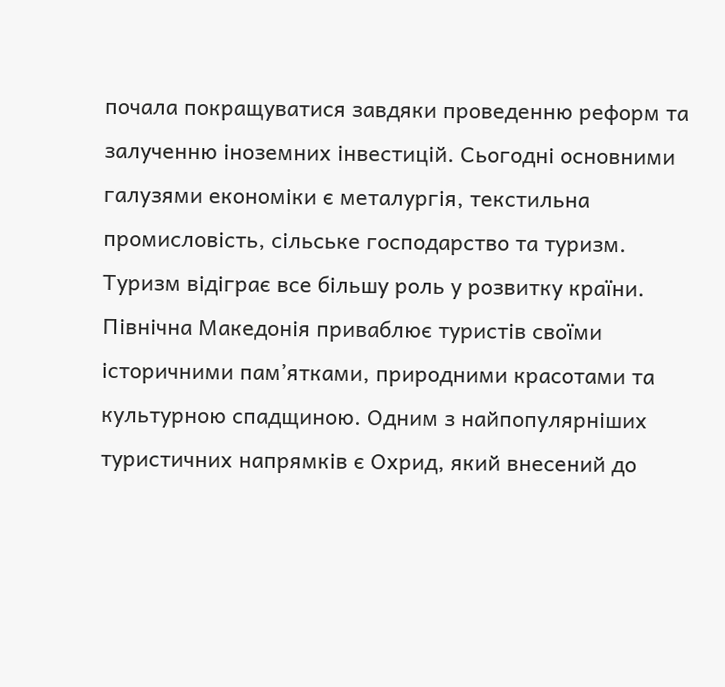почала покращуватися завдяки проведенню реформ та залученню іноземних інвестицій. Сьогодні основними галузями економіки є металургія, текстильна промисловість, сільське господарство та туризм.
Туризм відіграє все більшу роль у розвитку країни. Північна Македонія приваблює туристів своїми історичними пам’ятками, природними красотами та культурною спадщиною. Одним з найпопулярніших туристичних напрямків є Охрид, який внесений до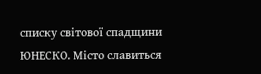списку світової спадщини ЮНЕСКО. Місто славиться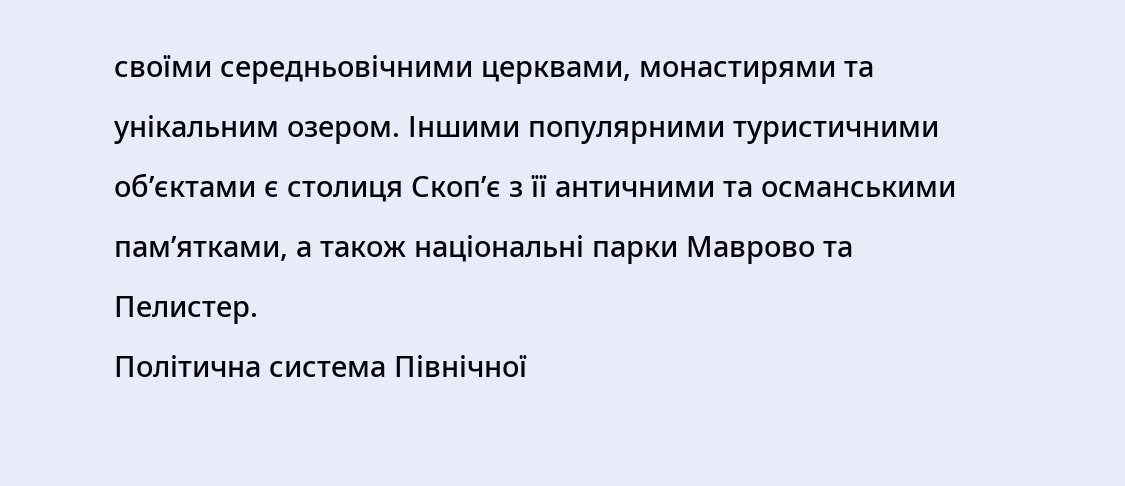своїми середньовічними церквами, монастирями та унікальним озером. Іншими популярними туристичними об’єктами є столиця Скоп’є з її античними та османськими пам’ятками, а також національні парки Маврово та Пелистер.
Політична система Північної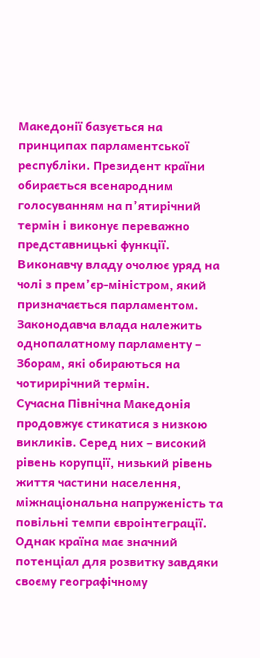Македонії базується на принципах парламентської республіки. Президент країни обирається всенародним голосуванням на п’ятирічний термін і виконує переважно представницькі функції. Виконавчу владу очолює уряд на чолі з прем’єр-міністром, який призначається парламентом. Законодавча влада належить однопалатному парламенту – Зборам, які обираються на чотирирічний термін.
Сучасна Північна Македонія продовжує стикатися з низкою викликів. Серед них – високий рівень корупції, низький рівень життя частини населення, міжнаціональна напруженість та повільні темпи євроінтеграції. Однак країна має значний потенціал для розвитку завдяки своєму географічному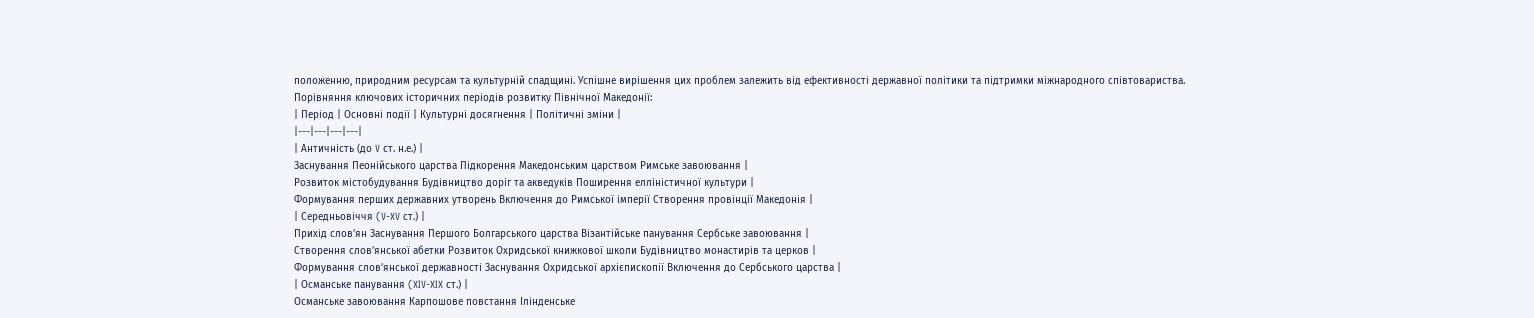положенню, природним ресурсам та культурній спадщині. Успішне вирішення цих проблем залежить від ефективності державної політики та підтримки міжнародного співтовариства.
Порівняння ключових історичних періодів розвитку Північної Македонії:
| Період | Основні події | Культурні досягнення | Політичні зміни |
|---|---|---|---|
| Античність (до V ст. н.е.) |
Заснування Пеонійського царства Підкорення Македонським царством Римське завоювання |
Розвиток містобудування Будівництво доріг та акведуків Поширення елліністичної культури |
Формування перших державних утворень Включення до Римської імперії Створення провінції Македонія |
| Середньовіччя (V-XV ст.) |
Прихід слов’ян Заснування Першого Болгарського царства Візантійське панування Сербське завоювання |
Створення слов’янської абетки Розвиток Охридської книжкової школи Будівництво монастирів та церков |
Формування слов’янської державності Заснування Охридської архієпископії Включення до Сербського царства |
| Османське панування (XIV-XIX ст.) |
Османське завоювання Карпошове повстання Ілінденське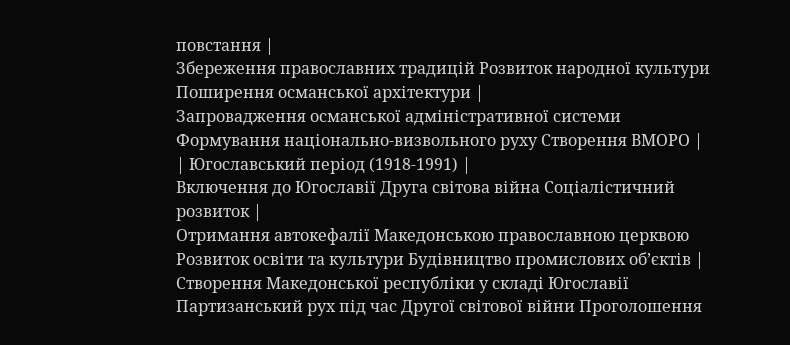повстання |
Збереження православних традицій Розвиток народної культури Поширення османської архітектури |
Запровадження османської адміністративної системи Формування національно-визвольного руху Створення ВМОРО |
| Югославський період (1918-1991) |
Включення до Югославії Друга світова війна Соціалістичний розвиток |
Отримання автокефалії Македонською православною церквою Розвиток освіти та культури Будівництво промислових об’єктів |
Створення Македонської республіки у складі Югославії Партизанський рух під час Другої світової війни Проголошення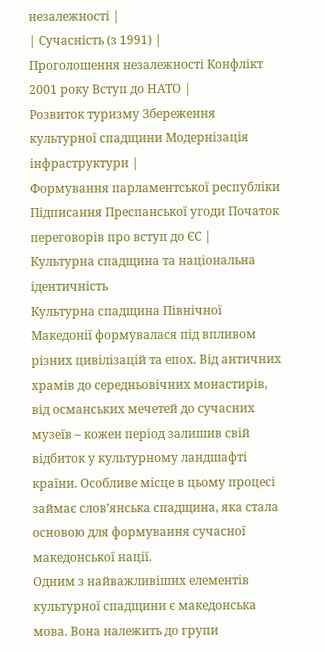незалежності |
| Сучасність (з 1991) |
Проголошення незалежності Конфлікт 2001 року Вступ до НАТО |
Розвиток туризму Збереження культурної спадщини Модернізація інфраструктури |
Формування парламентської республіки Підписання Преспанської угоди Початок переговорів про вступ до ЄС |
Культурна спадщина та національна ідентичність
Культурна спадщина Північної Македонії формувалася під впливом різних цивілізацій та епох. Від античних храмів до середньовічних монастирів, від османських мечетей до сучасних музеїв – кожен період залишив свій відбиток у культурному ландшафті країни. Особливе місце в цьому процесі займає слов’янська спадщина, яка стала основою для формування сучасної македонської нації.
Одним з найважливіших елементів культурної спадщини є македонська мова. Вона належить до групи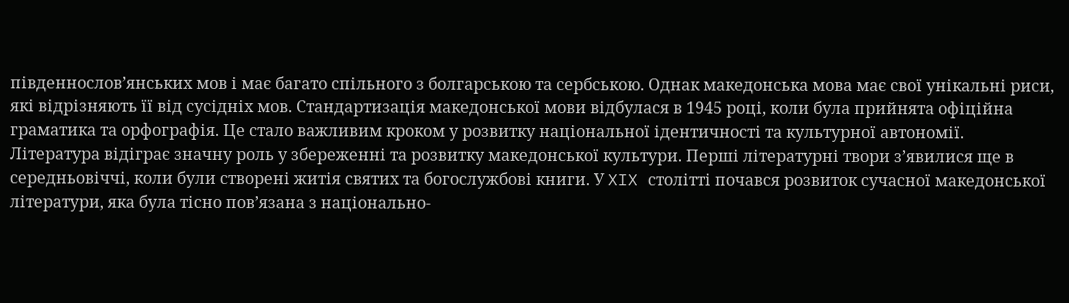південнослов’янських мов і має багато спільного з болгарською та сербською. Однак македонська мова має свої унікальні риси, які відрізняють її від сусідніх мов. Стандартизація македонської мови відбулася в 1945 році, коли була прийнята офіційна граматика та орфографія. Це стало важливим кроком у розвитку національної ідентичності та культурної автономії.
Література відіграє значну роль у збереженні та розвитку македонської культури. Перші літературні твори з’явилися ще в середньовіччі, коли були створені житія святих та богослужбові книги. У XIX столітті почався розвиток сучасної македонської літератури, яка була тісно пов’язана з національно-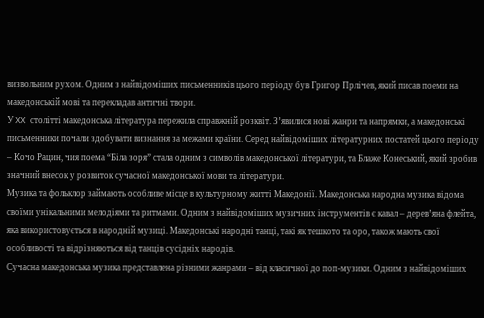визвольним рухом. Одним з найвідоміших письменників цього періоду був Григор Прлічев, який писав поеми на македонській мові та перекладав античні твори.
У XX столітті македонська література пережила справжній розквіт. З’явилися нові жанри та напрямки, а македонські письменники почали здобувати визнання за межами країни. Серед найвідоміших літературних постатей цього періоду – Кочо Рацин, чия поема “Біла зоря” стала одним з символів македонської літератури, та Блаже Конеський, який зробив значний внесок у розвиток сучасної македонської мови та літератури.
Музика та фольклор займають особливе місце в культурному житті Македонії. Македонська народна музика відома своїми унікальними мелодіями та ритмами. Одним з найвідоміших музичних інструментів є кавал – дерев’яна флейта, яка використовується в народній музиці. Македонські народні танці, такі як тешкото та оро, також мають свої особливості та відрізняються від танців сусідніх народів.
Сучасна македонська музика представлена різними жанрами – від класичної до поп-музики. Одним з найвідоміших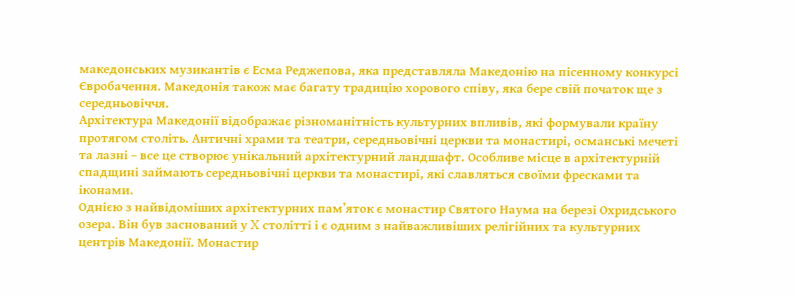македонських музикантів є Есма Реджепова, яка представляла Македонію на пісенному конкурсі Євробачення. Македонія також має багату традицію хорового співу, яка бере свій початок ще з середньовіччя.
Архітектура Македонії відображає різноманітність культурних впливів, які формували країну протягом століть. Античні храми та театри, середньовічні церкви та монастирі, османські мечеті та лазні – все це створює унікальний архітектурний ландшафт. Особливе місце в архітектурній спадщині займають середньовічні церкви та монастирі, які славляться своїми фресками та іконами.
Однією з найвідоміших архітектурних пам’яток є монастир Святого Наума на березі Охридського озера. Він був заснований у X столітті і є одним з найважливіших релігійних та культурних центрів Македонії. Монастир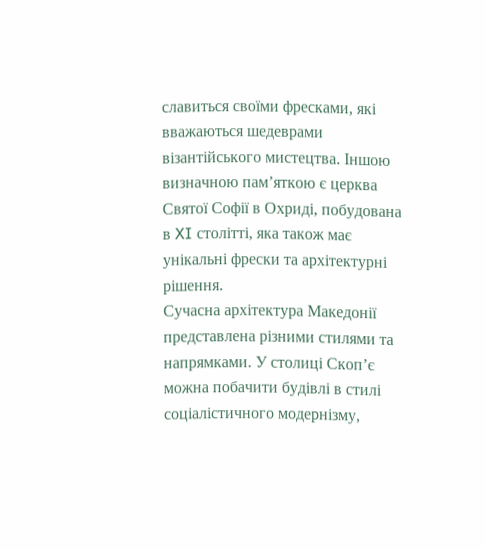славиться своїми фресками, які вважаються шедеврами візантійського мистецтва. Іншою визначною пам’яткою є церква Святої Софії в Охриді, побудована в XI столітті, яка також має унікальні фрески та архітектурні рішення.
Сучасна архітектура Македонії представлена різними стилями та напрямками. У столиці Скоп’є можна побачити будівлі в стилі соціалістичного модернізму,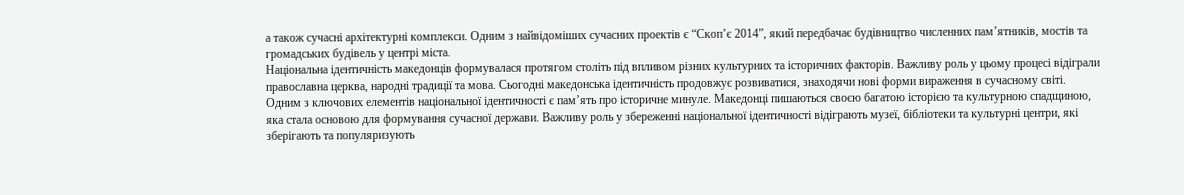а також сучасні архітектурні комплекси. Одним з найвідоміших сучасних проектів є “Скоп’є 2014”, який передбачає будівництво численних пам’ятників, мостів та громадських будівель у центрі міста.
Національна ідентичність македонців формувалася протягом століть під впливом різних культурних та історичних факторів. Важливу роль у цьому процесі відіграли православна церква, народні традиції та мова. Сьогодні македонська ідентичність продовжує розвиватися, знаходячи нові форми вираження в сучасному світі.
Одним з ключових елементів національної ідентичності є пам’ять про історичне минуле. Македонці пишаються своєю багатою історією та культурною спадщиною, яка стала основою для формування сучасної держави. Важливу роль у збереженні національної ідентичності відіграють музеї, бібліотеки та культурні центри, які зберігають та популяризують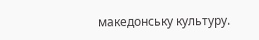македонську культуру.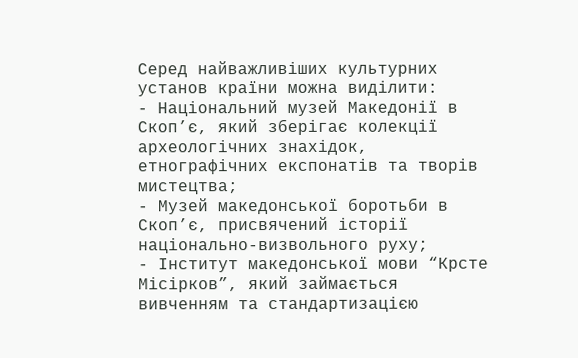Серед найважливіших культурних установ країни можна виділити:
- Національний музей Македонії в Скоп’є, який зберігає колекції археологічних знахідок, етнографічних експонатів та творів мистецтва;
- Музей македонської боротьби в Скоп’є, присвячений історії національно-визвольного руху;
- Інститут македонської мови “Крсте Місірков”, який займається вивченням та стандартизацією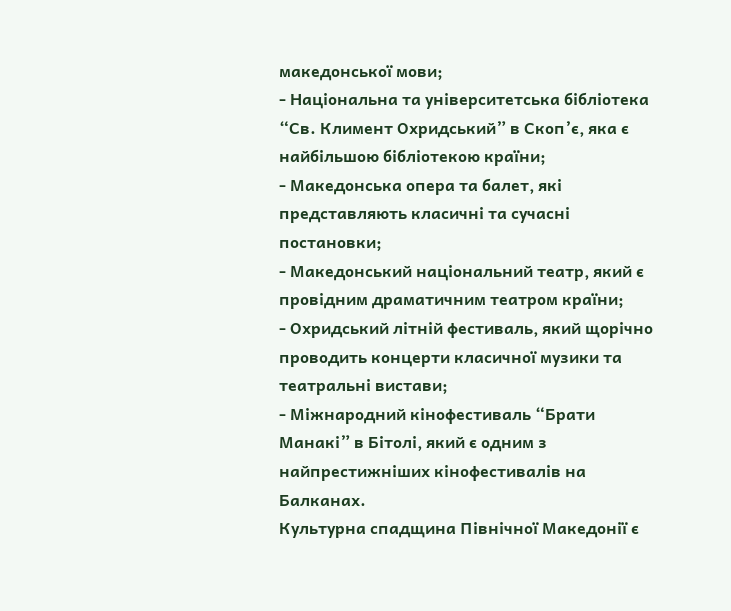македонської мови;
- Національна та університетська бібліотека “Св. Климент Охридський” в Скоп’є, яка є найбільшою бібліотекою країни;
- Македонська опера та балет, які представляють класичні та сучасні постановки;
- Македонський національний театр, який є провідним драматичним театром країни;
- Охридський літній фестиваль, який щорічно проводить концерти класичної музики та театральні вистави;
- Міжнародний кінофестиваль “Брати Манакі” в Бітолі, який є одним з найпрестижніших кінофестивалів на Балканах.
Культурна спадщина Північної Македонії є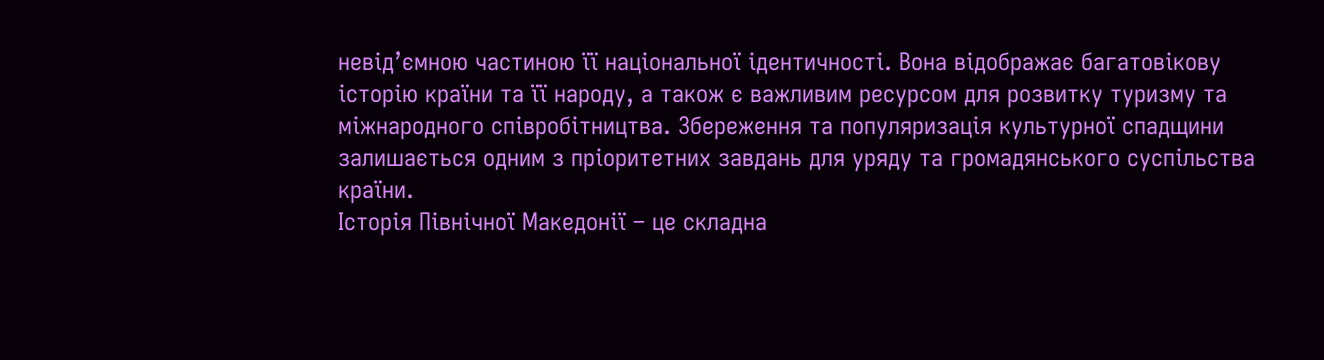невід’ємною частиною її національної ідентичності. Вона відображає багатовікову історію країни та її народу, а також є важливим ресурсом для розвитку туризму та міжнародного співробітництва. Збереження та популяризація культурної спадщини залишається одним з пріоритетних завдань для уряду та громадянського суспільства країни.
Історія Північної Македонії – це складна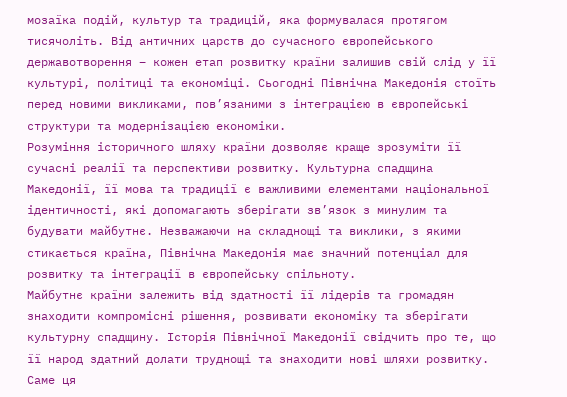мозаїка подій, культур та традицій, яка формувалася протягом тисячоліть. Від античних царств до сучасного європейського державотворення – кожен етап розвитку країни залишив свій слід у її культурі, політиці та економіці. Сьогодні Північна Македонія стоїть перед новими викликами, пов’язаними з інтеграцією в європейські структури та модернізацією економіки.
Розуміння історичного шляху країни дозволяє краще зрозуміти її сучасні реалії та перспективи розвитку. Культурна спадщина Македонії, її мова та традиції є важливими елементами національної ідентичності, які допомагають зберігати зв’язок з минулим та будувати майбутнє. Незважаючи на складнощі та виклики, з якими стикається країна, Північна Македонія має значний потенціал для розвитку та інтеграції в європейську спільноту.
Майбутнє країни залежить від здатності її лідерів та громадян знаходити компромісні рішення, розвивати економіку та зберігати культурну спадщину. Історія Північної Македонії свідчить про те, що її народ здатний долати труднощі та знаходити нові шляхи розвитку. Саме ця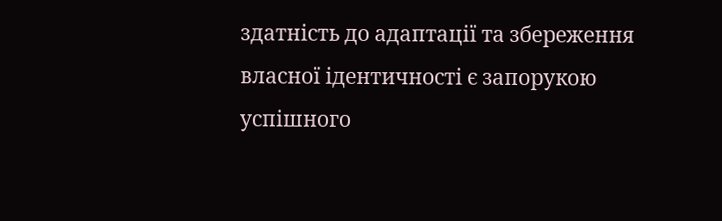здатність до адаптації та збереження власної ідентичності є запорукою успішного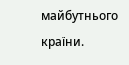майбутнього країни.